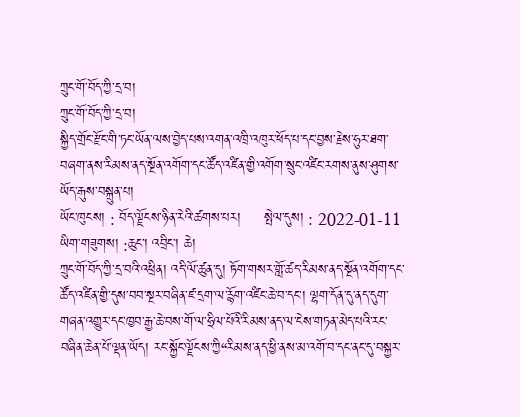ཀྲུང་གོ་བོད་ཀྱི་དྲ་བ།
ཀྲུང་གོ་བོད་ཀྱི་དྲ་བ།
སྐྱིད་གྲོང་རྫོང་གི་ཏང་ཡོན་ལས་བྱེད་པས་འགན་འཁྲི་འཁུར་ཕོད་པ་དང་བྱས་རྗེས་ཧུར་ཐག་བཞག་ནས་རིམས་ནད་སྔོན་འགོག་དང་ཚོད་འཛིན་གྱི་འགོག་སྲུང་འཛིང་རགས་ནུས་ཤུགས་ཡོད་རྒུས་བསྐྲུན་པ།
ཡོང་ཁུངས། : བོད་ལྗོངས་ཉིན་རེའི་ཚགས་པར།     སྤེལ་དུས། : 2022-01-11
ཡིག་གཟུགས། :ཆུང་། འབྲིང་། ཆེ།
ཀྲུང་གོ་བོད་ཀྱི་དྲ་བའི་འཕྲིན། འདི་ལོ་ཚུན་དུ། ཏོག་གསར་གློ་ཚད་རིམས་ནད་སྔོན་འགོག་དང་ཚོད་འཛིན་གྱི་དུས་བབ་སྔར་བཞིན་ཛ་དྲག་ལ་རྙོག་འཛིང་ཆེ་བ་དང་། ལྷག་དོན་དུ་ནད་དུག་གཞན་འགྱུར་དང་ཁྱབ་རྒྱ་ཆེ་བས་གོ་ལ་ཧྲིལ་པོའི་རིམས་ནད་ལ་ངེས་གཏན་མེད་པའི་རང་བཞིན་ཆེན་པོ་ལྡན་ཡོད། རང་སྐྱོང་ལྗོངས་ཀྱི“རིམས་ནད་ཕྱི་ནས་མ་འགོ་བ་དང་ནང་དུ་བསྐྱར་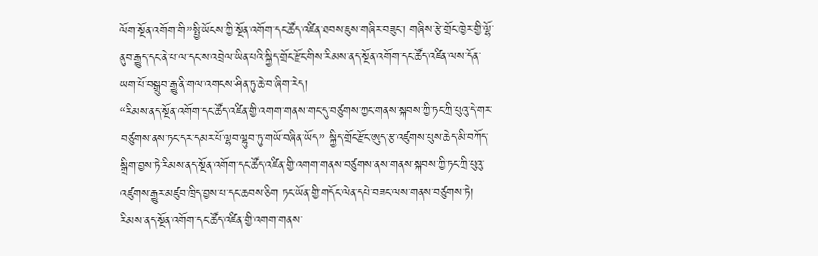ལོག་སྔོན་འགོག་གི”སྤྱི་ཡོངས་ཀྱི་སྔོན་འགོག་དང་ཚོད་འཛིན་ཐབས་ཇུས་གཞིར་བཟུང་། གཞིས་རྩེ་གྲོང་ཁྱེར་གྱི་ལྷོ་ནུབ་རྒྱུད་དང་ནེ་པ་ལ་དང་ས་འབྲེལ་ཡིན་པའི་སྐྱིད་གྲོང་རྫོང་གིས་རིམས་ནད་སྔོན་འགོག་དང་ཚོད་འཛིན་ལས་དོན་ཡག་པོ་བསྒྲུབ་རྒྱུ་ནི་གལ་འགངས་ཤིན་ཏུ་ཆེ་བ་ཞིག་རེད།
“རིམས་ནད་སྔོན་འགོག་དང་ཚོད་འཛིན་གྱི་འགག་གནས་གང་དུ་བཙུགས་ཀྱང་གནས་སྐབས་ཀྱི་ཏང་ཀྲི་པུའུ་དེ་གར་བཙུགས་ནས་ཏང་དར་དམར་པོ་ལྷབ་ལྷུབ་ཏུ་གཡོ་བཞིན་ཡོད” སྐྱིད་གྲོང་རྫོང་ཨུད་རྩ་འཛུགས་པུས་ཆེད་མི་བཀོད་སྒྲིག་བྱས་ཏེ་རིམས་ནད་སྔོན་འགོག་དང་ཚོད་འཛིན་གྱི་འགག་གནས་བཙུགས་ནས་གནས་སྐབས་ཀྱི་ཏང་ཀྲི་པུའུ་འཛུགས་རྒྱུར་མཛུབ་ཁྲིད་བྱས་པ་དང་ཆབས་ཅིག ཏང་ཡོན་གྱི་གདོང་ལེན་དཔེ་བཟང་ལས་གནས་བཙུགས་ཏེ། རིམས་ནད་སྔོན་འགོག་དང་ཚོད་འཛིན་གྱི་འགག་གནས་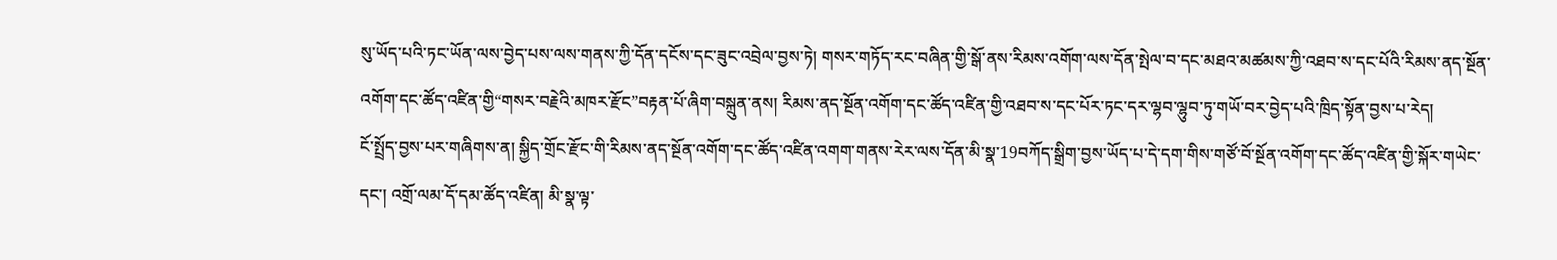སུ་ཡོད་པའི་ཏང་ཡོན་ལས་བྱེད་པས་ལས་གནས་ཀྱི་དོན་དངོས་དང་ཟུང་འབྲེལ་བྱས་ཏེ། གསར་གཏོད་རང་བཞིན་གྱི་སྒོ་ནས་རིམས་འགོག་ལས་དོན་སྤེལ་བ་དང་མཐའ་མཚམས་ཀྱི་འཐབ་ས་དང་པོའི་རིམས་ནད་སྔོན་འགོག་དང་ཚོད་འཛིན་གྱི“གསར་བརྗེའི་མཁར་རྫོང”བརྟན་པོ་ཞིག་བསྐྲུན་ནས། རིམས་ནད་སྔོན་འགོག་དང་ཚོད་འཛིན་གྱི་འཐབ་ས་དང་པོར་ཏང་དར་ལྷབ་ལྷུབ་ཏུ་གཡོ་བར་བྱེད་པའི་ཁྲིད་སྟོན་བྱས་པ་རེད།
ངོ་སྤྲོད་བྱས་པར་གཞིགས་ན། སྐྱིད་གྲོང་རྫོང་གི་རིམས་ནད་སྔོན་འགོག་དང་ཚོད་འཛིན་འགག་གནས་རེར་ལས་དོན་མི་སྣ་19བཀོད་སྒྲིག་བྱས་ཡོད་པ་དེ་དག་གིས་གཙོ་བོ་སྔོན་འགོག་དང་ཚོད་འཛིན་གྱི་སྐོར་གཡེང་དང་། འགྲོ་ལམ་དོ་དམ་ཚོད་འཛིན། མི་སྣ་ལྟ་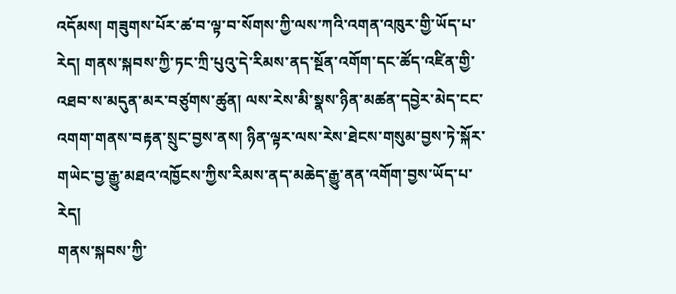འདོམས། གཟུགས་པོར་ཚ་བ་ལྟ་བ་སོགས་ཀྱི་ལས་ཀའི་འགན་འཁུར་གྱི་ཡོད་པ་རེད། གནས་སྐབས་ཀྱི་ཏང་ཀྲི་པུའུ་དེ་རིམས་ནད་སྔོན་འགོག་དང་ཚོད་འཛིན་གྱི་འཐབ་ས་མདུན་མར་བཙུགས་ཚུན། ལས་རེས་མི་སྣས་ཉིན་མཚན་དབྱེར་མེད་ངང་འགག་གནས་བརྟན་སྲུང་བྱས་ནས། ཉིན་ལྟར་ལས་རེས་ཐེངས་གསུམ་བྱས་ཏེ་སྐོར་གཡེང་བྱ་རྒྱུ་མཐའ་འཁྱོངས་ཀྱིས་རིམས་ནད་མཆེད་རྒྱུ་ནན་འགོག་བྱས་ཡོད་པ་རེད།
གནས་སྐབས་ཀྱི་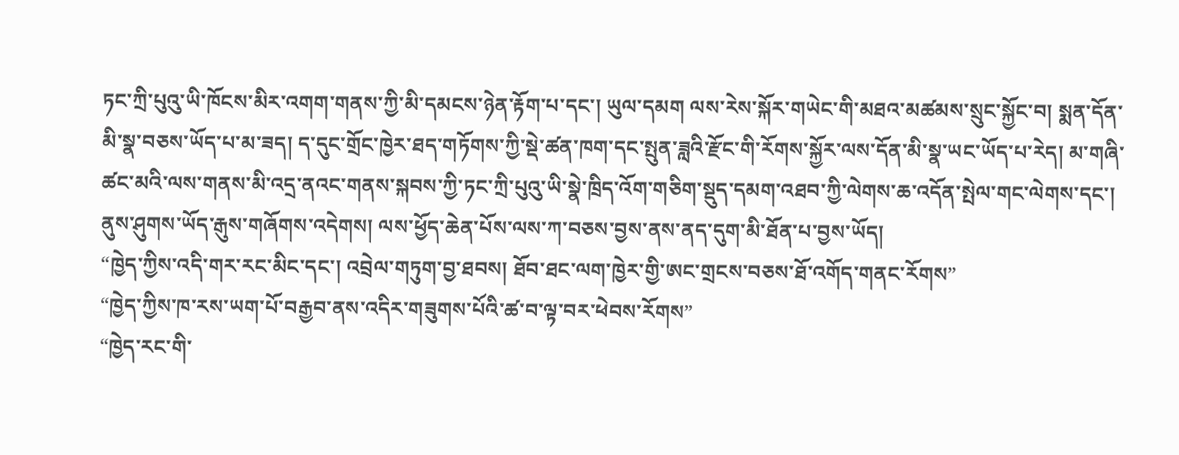ཏང་ཀྲི་པུའུ་ཡི་ཁོངས་མིར་འགག་གནས་ཀྱི་མི་དམངས་ཉེན་རྟོག་པ་དང་། ཡུལ་དམག ལས་རེས་སྐོར་གཡེང་གི་མཐའ་མཚམས་སྲུང་སྐྱོང་བ། སྨན་དོན་མི་སྣ་བཅས་ཡོད་པ་མ་ཟད། ད་དུང་གྲོང་ཁྱེར་ཐད་གཏོགས་ཀྱི་སྡེ་ཚན་ཁག་དང་སྤུན་ཟླའི་རྫོང་གི་རོགས་སྐྱོར་ལས་དོན་མི་སྣ་ཡང་ཡོད་པ་རེད། མ་གཞི་ཚང་མའི་ལས་གནས་མི་འདྲ་ནའང་གནས་སྐབས་ཀྱི་ཏང་ཀྲི་པུའུ་ཡི་སྣེ་ཁྲིད་འོག་གཅིག་སྡུད་དམག་འཐབ་ཀྱི་ལེགས་ཆ་འདོན་སྤེལ་གང་ལེགས་དང་། ནུས་ཤུགས་ཡོད་རྒུས་གཞོགས་འདེགས། ལས་ཕྱོད་ཆེན་པོས་ལས་ཀ་བཅས་བྱས་ནས་ནད་དུག་མི་ཐོན་པ་བྱས་ཡོད།
“ཁྱེད་ཀྱིས་འདི་གར་རང་མིང་དང་། འབྲེལ་གཏུག་བྱ་ཐབས། ཐོབ་ཐང་ལག་ཁྱེར་གྱི་ཨང་གྲངས་བཅས་ཐོ་འགོད་གནང་རོགས”
“ཁྱེད་ཀྱིས་ཁ་རས་ཡག་པོ་བརྒྱབ་ནས་འདིར་གཟུགས་པོའི་ཚ་བ་ལྟ་བར་ཕེབས་རོགས”
“ཁྱེད་རང་གི་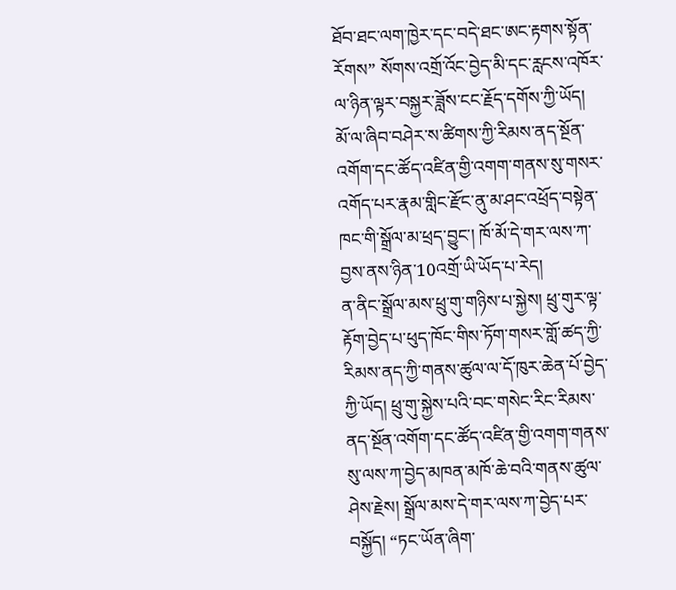ཐོབ་ཐང་ལག་ཁྱེར་དང་བདེ་ཐང་ཨང་རྟགས་སྟོན་རོགས” སོགས་འགྲོ་འོང་བྱེད་མི་དང་རླངས་འཁོར་ལ་ཉིན་ལྟར་བསྐྱར་ཟློས་ངང་རྗོད་དགོས་ཀྱི་ཡོད། མོ་ལ་ཞིབ་བཤེར་ས་ཚིགས་ཀྱི་རིམས་ནད་སྔོན་འགོག་དང་ཚོད་འཛིན་གྱི་འགག་གནས་སུ་གསར་འགོད་པར་རྣམ་གླིང་རྫོང་ནུ་མ་ཤང་འཕྲོད་བསྟེན་ཁང་གི་སྒྲོལ་མ་ཕྲད་བྱུང་། ཁོ་མོ་དེ་གར་ལས་ཀ་བྱས་ནས་ཉིན་10འགྲོ་ཡི་ཡོད་པ་རེད།
ན་ནིང་སྒྲོལ་མས་ཕྲུ་གུ་གཉིས་པ་སྐྱེས། ཕྲུ་གུར་ལྟ་རྟོག་བྱེད་པ་ཕུད་ཁོང་གིས་ཏོག་གསར་གློ་ཚད་ཀྱི་རིམས་ནད་ཀྱི་གནས་ཚུལ་ལ་དོ་ཁུར་ཆེན་པོ་བྱེད་ཀྱི་ཡོད། ཕྲུ་གུ་སྐྱེས་པའི་བང་གསེང་རིང་རིམས་ནད་སྔོན་འགོག་དང་ཚོད་འཛིན་གྱི་འགག་གནས་སུ་ལས་ཀ་བྱེད་མཁན་མཁོ་ཆེ་བའི་གནས་ཚུལ་ཤེས་རྗེས། སྒྲོལ་མས་དེ་གར་ལས་ཀ་བྱེད་པར་བསྐྱོད། “ཏང་ཡོན་ཞིག་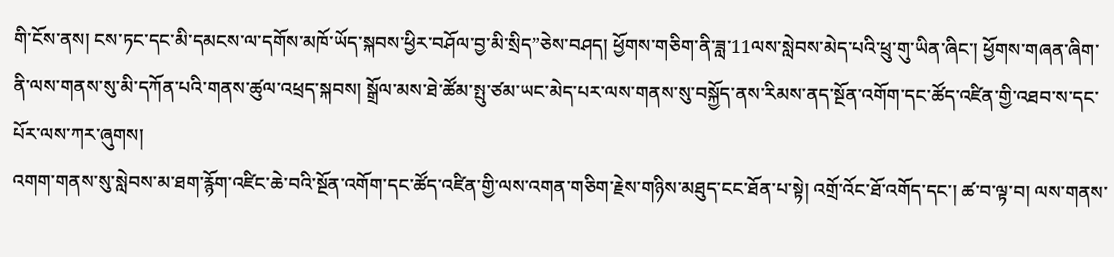གི་ངོས་ནས། ངས་ཏང་དང་མི་དམངས་ལ་དགོས་མཁོ་ཡོད་སྐབས་ཕྱིར་བཤོལ་བྱ་མི་སྲིད”ཅེས་བཤད། ཕྱོགས་གཅིག་ནི་ཟླ་11ལས་སླེབས་མེད་པའི་ཕྲུ་གུ་ཡིན་ཞིང་། ཕྱོགས་གཞན་ཞིག་ནི་ལས་གནས་སུ་མི་དཀོན་པའི་གནས་ཚུལ་འཕྲད་སྐབས། སྒྲོལ་མས་ཐེ་ཚོམ་སྤུ་ཙམ་ཡང་མེད་པར་ལས་གནས་སུ་བསྐྱོད་ནས་རིམས་ནད་སྔོན་འགོག་དང་ཚོད་འཛིན་གྱི་འཐབ་ས་དང་པོར་ལས་ཀར་ཞུགས།
འགག་གནས་སུ་སླེབས་མ་ཐག་རྙོག་འཛིང་ཆེ་བའི་སྔོན་འགོག་དང་ཚོད་འཛིན་གྱི་ལས་འགན་གཅིག་རྗེས་གཉིས་མཐུད་ངང་ཐོན་པ་སྟེ། འགྲོ་འོང་ཐོ་འགོད་དང་། ཚ་བ་ལྟ་བ། ལས་གནས་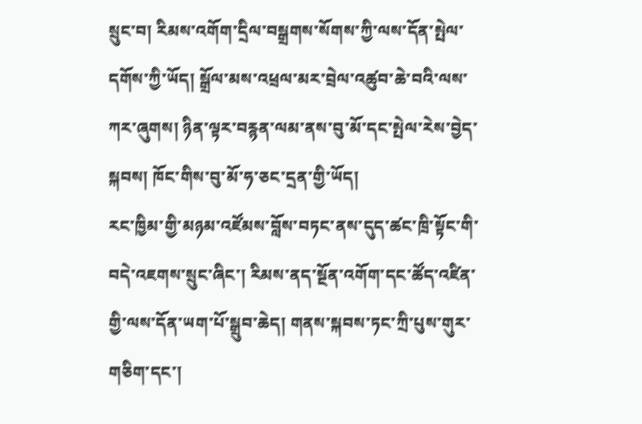སྲུང་བ། རིམས་འགོག་དྲིལ་བསྒྲགས་སོགས་ཀྱི་ལས་དོན་སྤེལ་དགོས་ཀྱི་ཡོད། སྒྲོལ་མས་འཕྲལ་མར་བྲེལ་འཚུབ་ཆེ་བའི་ལས་ཀར་ཞུགས། ཉིན་ལྟར་བརྙན་ལམ་ནས་བུ་མོ་དང་སྤེལ་རེས་བྱེད་སྐབས། ཁོང་གིས་བུ་མོ་ཧ་ཅང་དྲན་གྱི་ཡོད།
རང་ཁྱིམ་གྱི་མཉམ་འཛོམས་བློས་བཏང་ནས་དུད་ཚང་ཁྲི་སྟོང་གི་བདེ་འཇགས་སྲུང་ཞིང་། རིམས་ནད་སྔོན་འགོག་དང་ཚོད་འཛིན་གྱི་ལས་དོན་ཡག་པོ་སྒྲུབ་ཆེད། གནས་སྐབས་ཏང་ཀྲི་པུས་གུར་གཅིག་དང་།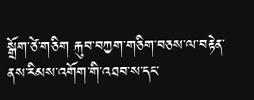སྒྲོག་ཙེ་གཅིག རྐུབ་བཀྱག་གཅིག་བཅས་ལ་བརྟེན་ནས་རིམས་འགོག་གི་འཐབ་ས་དང་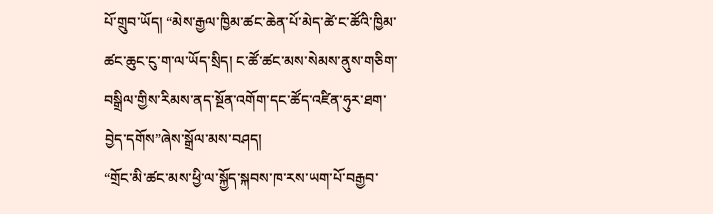པོ་གྲུབ་ཡོད། “མེས་རྒྱལ་ཁྱིམ་ཚང་ཆེན་པོ་མེད་ཚེ་ང་ཚོའི་ཁྱིམ་ཚང་ཆུང་ངུ་ག་ལ་ཡོད་སྲིད། ང་ཚོ་ཚང་མས་སེམས་ནུས་གཅིག་བསྒྲིལ་གྱིས་རིམས་ནད་སྔོན་འགོག་དང་ཚོད་འཛིན་ཧུར་ཐག་བྱེད་དགོས”ཞེས་སྒྲོལ་མས་བཤད།
“གྲོང་མི་ཚང་མས་ཕྱི་ལ་སྐྱོད་སྐབས་ཁ་རས་ཡག་པོ་བརྒྱབ་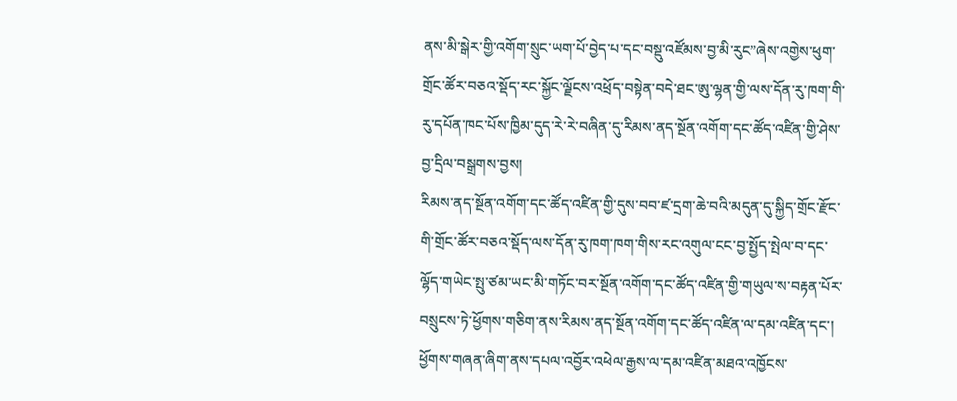ནས་མི་སྒེར་གྱི་འགོག་སྲུང་ཡག་པོ་བྱེད་པ་དང་བསྡུ་འཛོམས་བྱ་མི་རུང”ཞེས་འགྱེས་ཕུག་གྲོང་ཚོར་བཅའ་སྡོད་རང་སྐྱོང་ལྗོངས་འཕྲོད་བསྟེན་བདེ་ཐང་ཨུ་ལྷན་གྱི་ལས་དོན་རུ་ཁག་གི་རུ་དཔོན་ཁང་པོས་ཁྱིམ་དུད་རེ་རེ་བཞིན་དུ་རིམས་ནད་སྔོན་འགོག་དང་ཚོད་འཛིན་གྱི་ཤེས་བྱ་དྲིལ་བསྒྲགས་བྱས།
རིམས་ནད་སྔོན་འགོག་དང་ཚོད་འཛིན་གྱི་དུས་བབ་ཛ་དྲག་ཆེ་བའི་མདུན་དུ་སྐྱིད་གྲོང་རྫོང་གི་གྲོང་ཚོར་བཅའ་སྡོད་ལས་དོན་རུ་ཁག་ཁག་གིས་རང་འགུལ་ངང་བྱ་སྤྱོད་སྤེལ་བ་དང་ལྷོད་གཡེང་སྤུ་ཙམ་ཡང་མི་གཏོང་བར་སྔོན་འགོག་དང་ཚོད་འཛིན་གྱི་གཡུལ་ས་བརྟན་པོར་བསྲུངས་ཏེ་ཕྱོགས་གཅིག་ནས་རིམས་ནད་སྔོན་འགོག་དང་ཚོད་འཛིན་ལ་དམ་འཛིན་དང་། ཕྱོགས་གཞན་ཞིག་ནས་དཔལ་འབྱོར་འཕེལ་རྒྱས་ལ་དམ་འཛིན་མཐའ་འཁྱོངས་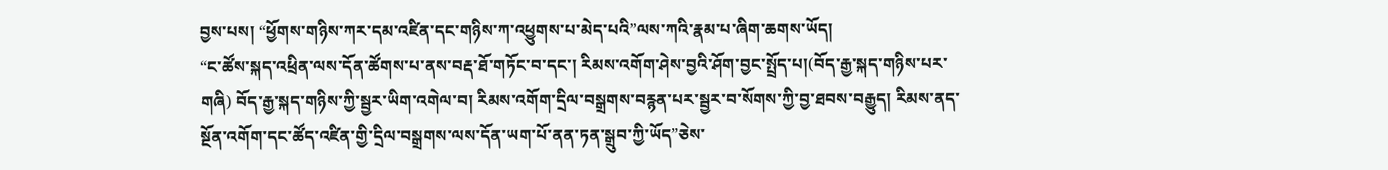བྱས་པས། “ཕྱོགས་གཉིས་ཀར་དམ་འཛིན་དང་གཉིས་ཀ་འཕྱུགས་པ་མེད་པའི”ལས་ཀའི་རྣམ་པ་ཞིག་ཆགས་ཡོད།
“ང་ཚོས་སྐད་འཕྲིན་ལས་དོན་ཚོགས་པ་ནས་བརྡ་ཐོ་གཏོང་བ་དང་། རིམས་འགོག་ཤེས་བྱའི་ཤོག་བྱང་སྤྲོད་པ།(བོད་རྒྱ་སྐད་གཉིས་པར་གཞི) བོད་རྒྱ་སྐད་གཉིས་ཀྱི་སྦྱར་ཡིག་འགེལ་བ། རིམས་འགོག་དྲིལ་བསྒྲགས་བརྙན་པར་སྦྱར་བ་སོགས་ཀྱི་བྱ་ཐབས་བརྒྱུད། རིམས་ནད་སྔོན་འགོག་དང་ཚོད་འཛིན་གྱི་དྲིལ་བསྒྲགས་ལས་དོན་ཡག་པོ་ནན་ཏན་སྒྲུབ་ཀྱི་ཡོད”ཅེས་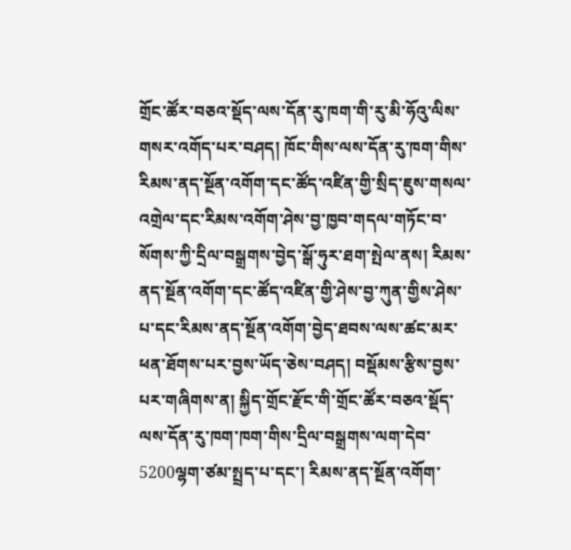གྲོང་ཚོར་བཅའ་སྡོད་ལས་དོན་རུ་ཁག་གི་རུ་མི་ཧོའུ་ལིས་གསར་འགོད་པར་བཤད། ཁོང་གིས་ལས་དོན་རུ་ཁག་གིས་རིམས་ནད་སྔོན་འགོག་དང་ཚོད་འཛིན་གྱི་སྲིད་ཇུས་གསལ་འགྲེལ་དང་རིམས་འགོག་ཤེས་བྱ་ཁྱབ་གདལ་གཏོང་བ་སོགས་ཀྱི་དྲིལ་བསྒྲགས་བྱེད་སྒོ་ཧུར་ཐག་སྤེལ་ནས། རིམས་ནད་སྔོན་འགོག་དང་ཚོད་འཛིན་གྱི་ཤེས་བྱ་ཀུན་གྱིས་ཤེས་པ་དང་རིམས་ནད་སྔོན་འགོག་བྱེད་ཐབས་ལས་ཚང་མར་ཕན་ཐོགས་པར་བྱས་ཡོད་ཅེས་བཤད། བསྡོམས་རྩིས་བྱས་པར་གཞིགས་ན། སྐྱིད་གྲོང་རྫོང་གི་གྲོང་ཚོར་བཅའ་སྡོད་ལས་དོན་རུ་ཁག་ཁག་གིས་དྲིལ་བསྒྲགས་ལག་དེབ་5200ལྷག་ཙམ་སྤྲད་པ་དང་། རིམས་ནད་སྔོན་འགོག་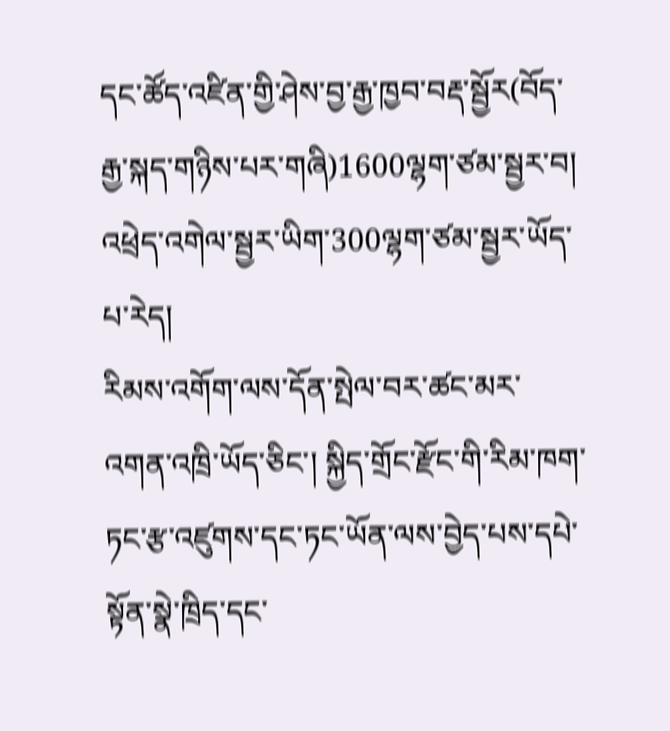དང་ཚོད་འཛིན་གྱི་ཤེས་བྱ་རྒྱ་ཁྱབ་བརྡ་སྦྱོར(བོད་རྒྱ་སྐད་གཉིས་པར་གཞི)1600ལྷག་ཙམ་སྦྱར་བ། འཕྲེད་འགེལ་སྦྱར་ཡིག་300ལྷག་ཙམ་སྦྱར་ཡོད་པ་རེད།
རིམས་འགོག་ལས་དོན་སྤེལ་བར་ཚང་མར་འགན་འཁྲི་ཡོད་ཅིང་། སྐྱིད་གྲོང་རྫོང་གི་རིམ་ཁག་ཏང་རྩ་འཛུགས་དང་ཏང་ཡོན་ལས་བྱེད་པས་དཔེ་སྟོན་སྣེ་ཁྲིད་དང་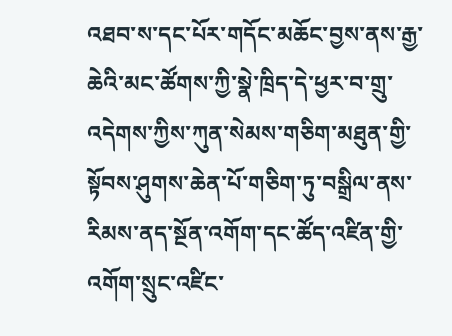འཐབ་ས་དང་པོར་གདོང་མཆོང་བྱས་ནས་རྒྱ་ཆེའི་མང་ཚོགས་ཀྱི་སྣེ་ཁྲིད་དེ་ཕྱར་བ་གྲུ་འདེགས་ཀྱིས་ཀུན་སེམས་གཅིག་མཐུན་གྱི་སྟོབས་ཤུགས་ཆེན་པོ་གཅིག་ཏུ་བསྒྲིལ་ནས་རིམས་ནད་སྔོན་འགོག་དང་ཚོད་འཛིན་གྱི་འགོག་སྲུང་འཛིང་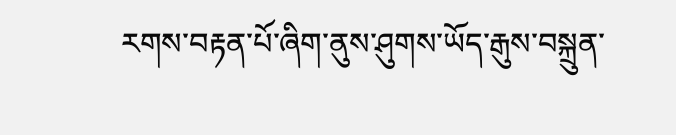རགས་བརྟན་པོ་ཞིག་ནུས་ཤུགས་ཡོད་རྒུས་བསྐྲུན་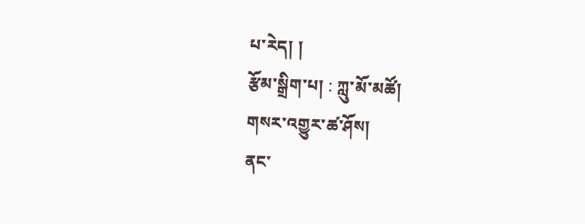པ་རེད། །
རྩོམ་སྒྲིག་པ། : ཀླུ་མོ་མཚོ།
གསར་འགྱུར་ཚ་ཤོས།
ནང་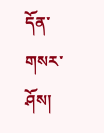དོན་གསར་ཤོས།